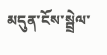མདུན་ངོས་སྦྲེལ་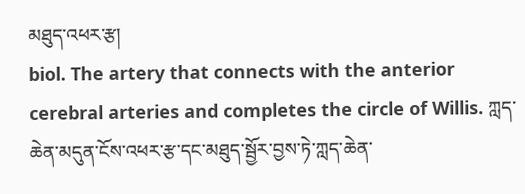མཐུད་འཕར་རྩ།
biol. The artery that connects with the anterior cerebral arteries and completes the circle of Willis. ཀླད་ཆེན་མདུན་ངོས་འཕར་རྩ་དང་མཐུད་སྦྱོར་བྱས་ཏེ་ཀླད་ཆེན་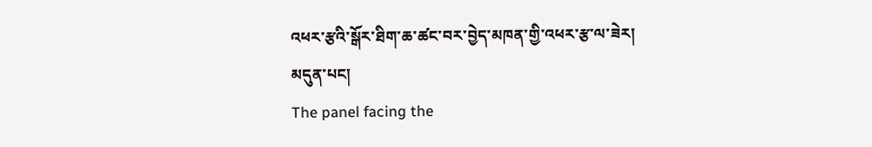འཕར་རྩའི་སྒོར་ཐིག་ཆ་ཚང་བར་བྱེད་མཁན་གྱི་འཕར་རྩ་ལ་ཟེར།
མདུན་པང།
The panel facing the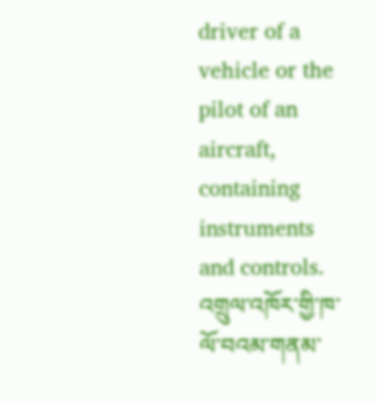driver of a vehicle or the pilot of an aircraft, containing instruments and controls. འགྲུལ་འཁོར་གྱི་ཁ་ལོ་བའམ་གནམ་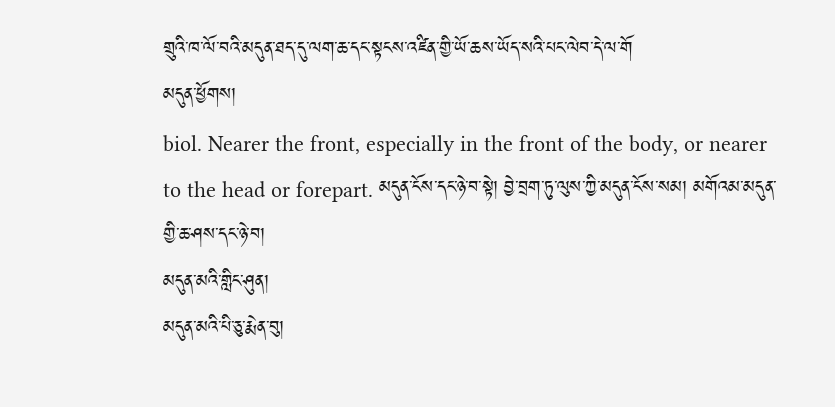གྲུའི་ཁ་ལོ་བའི་མདུན་ཐད་དུ་ལག་ཆ་དང་སྟངས་འཛིན་གྱི་ཡོ་ཆས་ཡོད་སའི་པང་ལེབ་དེ་ལ་གོ
མདུན་ཕྱོགས།
biol. Nearer the front, especially in the front of the body, or nearer to the head or forepart. མདུན་ངོས་དང་ཉེ་བ་སྟེ། བྱེ་བྲག་ཏུ་ལུས་ཀྱི་མདུན་ངོས་སམ། མགོའམ་མདུན་གྱི་ཆ་ཤས་དང་ཉེ་བ།
མདུན་མའི་གླིང་ཤུན།
མདུན་མའི་པི་ཅུ་རྨེན་བུ།